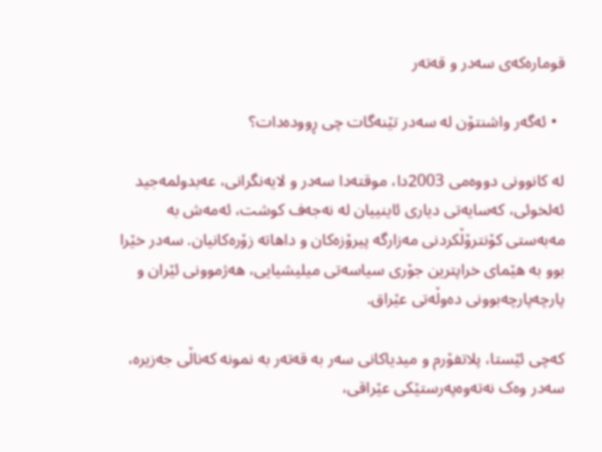قومارەکەی سەدر و قەتەر

  • ئەگەر واشنتۆن لە سەدر تێنەگات چی ڕوودەدات؟

له کانوونی دووەمی 2003دا، موقتەدا سەدر و لایەنگرانی، عەبدولمەجید ئەلخوئی، کەسایەتی دیاری ئاینییان لە نەجەف کوشت، ئەمەش بە مەبەستی کۆنترۆڵکردنی مەزارگە پیرۆزەکان و داهاتە زۆرەکانیان. سەدر خێرا بوو بە هێمای خراپترین جۆری سیاسەتی میلیشیایی، هەژموونی ئێران و پارچەپارچەبوونی دەوڵەتی عێراق.

کەچی ئێستا، پلاتفۆرم و میدیاکانی سەر بە قەتەر بە نمونە کەناڵی جەزیرە، سەدر وەک نەتەوەپەرستێکی عێراقی،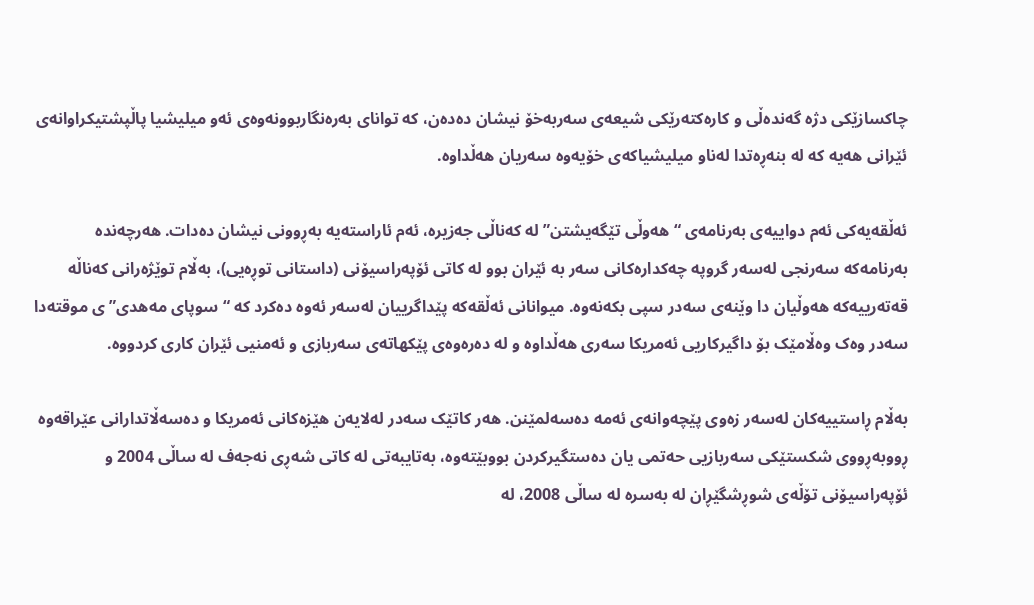چاکسازێکی دژە گەندەڵی و کارەکتەرێکی شیعەی سەربەخۆ نیشان دەدەن، کە توانای بەرەنگاربوونەوەی ئەو میلیشیا پاڵپشتیکراوانەی ئێرانی هەیە کە لە بنەڕەتدا لەناو میلیشیاکەی خۆیەوە سەریان هەڵداوە.

ئەڵقەیەکی ئەم دواییەی بەرنامەی “هەوڵی تێگەیشتن” لە کەناڵی جەزیرە، ئەم ئاراستەیە بەڕوونی نیشان دەدات. هەرچەندە بەرنامەکە سەرنجی لەسەر گروپە چەکدارەکانی سەر بە ئێران بوو لە کاتی ئۆپەراسیۆنی (داستانی توڕەیی)، بەڵام توێژەرانی کەناڵە قەتەرییەکە هەوڵیان دا وێنەی سەدر سپی بکەنەوە. میوانانی ئەڵقەکە پێداگرییان لەسەر ئەوە دەکرد کە “سوپای مەهدی”ی موقتەدا سەدر وەک وەڵامێک بۆ داگیرکاریی ئەمریکا سەری هەڵداوە و لە دەرەوەی پێکهاتەی سەربازی و ئەمنیی ئێران کاری کردووە.

بەڵام ڕاستییەکان لەسەر زەوی پێچەوانەی ئەمە دەسەلمێنن. هەر کاتێک سەدر لەلایەن هێزەکانی ئەمریکا و دەسەڵاتدارانی عێراقەوە ڕووبەڕووی شکستێکی سەربازیی حەتمی یان دەستگیرکردن بووبێتەوە، بەتایبەتی لە کاتی شەڕی نەجەف لە ساڵی 2004 و ئۆپەراسیۆنی تۆڵەی شوڕشگێڕان لە بەسرە لە ساڵی 2008، لە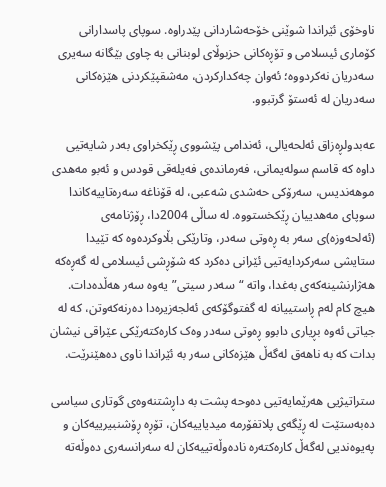ناوخۆی ئێراندا شوێنی خۆحەشاردانی پێدراوە. سوپای پاسدارانی کۆماری ئیسلامی و تۆڕەکانی حزبوڵای لوبنانی بە چاوی بێگانە سەیری سەدریان نەکردووە؛ ئەوان چەکدارکردن، مەشقپێکردنی هێزەکانی سەدریان لە ئەستۆ گرتبوو.

عەبدولڕەزاق ئەلحەیالی، ئەندامی پێشووی ڕێکخراوی بەدر شایەتیی داوە کە قاسم سولەیمانی، فەرماندەی فەیلەقی قودس و ئەبو مەهدی موهەندیس، سەرۆکی حەشدی شەعبی، لە قۆناغە سەرەتاییەکاندا سوپای مەهدییان ڕێکخستووە. لە ساڵی 2004دا، ڕۆژنامەی (ئەلحەوزە)ی سەر بە ڕەوتی سەدر، وتارێکی بڵاوکردەوە کە تێیدا ستایشی سەرکردایەتیی ئێرانی دەکرد کە شۆڕشی ئیسلامی لە گەڕەکە هەژارنشینەکەی بەغدا، واتە “سەدر سیتی”یەوە سەر هەڵدەدات. هیچ کام لەم ڕاستییانە لە گفتوگۆکەی ئەلجەزیرەدا دەرنەکەوتن، کە لە جیاتی ئەوە بڕیاری دابوو ڕەوتی سەدر وەک کارەکتەرێکی عێراقی نیشان بدات کە بە ناهەق لەگەڵ هێزەکانی سەر بە ئێراندا ناوی دەهێنرێت.

ستراتیژیی هەرێمایەتیی دەوحە پشت بە داڕشتنەوەی گوتاری سیاسی دەبەستێت لە ڕێگەی پلاتفۆرمە میدیاییەکان، تۆڕە ڕۆشنبیرییەکان و پەیوەندیی لەگەڵ کارەکتەرە نادەوڵەتییەکان لە سەرانسەری دەوڵەتە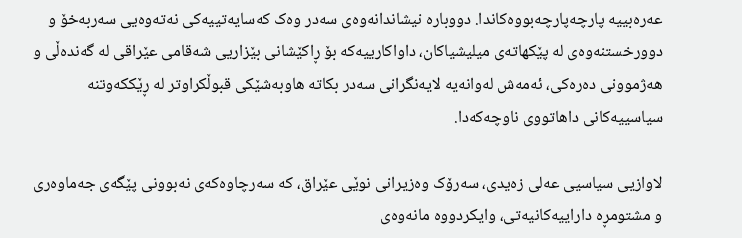عەرەبییە پارچەپارچەبووەکاندا. دووبارە نیشاندانەوەی سەدر وەک کەسایەتییەکی نەتەوەیی سەربەخۆ و دوورخستنەوەی لە پێکهاتەی میلیشیاکان، داواکارییەکە بۆ ڕاکێشانی بێزاریی شەقامی عێراقی لە گەندەڵی و هەژموونی دەرەکی، ئەمەش لەوانەیە لایەنگرانی سەدر بکاتە هاوبەشێکی قبوڵکراوتر لە ڕێککەوتنە سیاسییەکانی داهاتووی ناوچەکەدا.

لاوازیی سیاسیی عەلی زەیدی، سەرۆک وەزیرانی نوێی عێراق، کە سەرچاوەکەی نەبوونی پێگەی جەماوەری و مشتومڕە داراییەکانیەتی، وایکردووە مانەوەی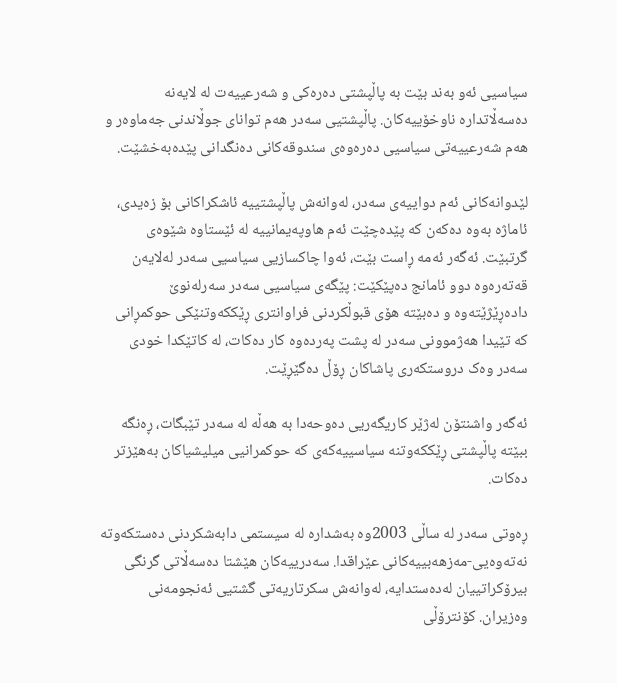سیاسیی ئەو بەند بێت بە پاڵپشتی دەرەکی و شەرعییەت لە لایەنە دەسەڵاتدارە ناوخۆییەکان. پاڵپشتیی سەدر هەم توانای جوڵاندنی جەماوەر و هەم شەرعییەتی سیاسیی دەرەوەی سندوقەکانی دەنگدانی پێدەبەخشێت.

لێدوانەکانی ئەم دواییەی سەدر، لەوانەش پاڵپشتییە ئاشکراکانی بۆ زەیدی، ئاماژە بەوە دەکەن کە پێدەچێت ئەم هاوپەیمانییە لە ئێستاوە شێوەی گرتبێت. ئەگەر ئەمە ڕاست بێت، ئەوا چاکسازیی سیاسیی سەدر لەلایەن قەتەرەوە دوو ئامانج دەپێکێت: پێگەی سیاسیی سەدر سەرلەنوێ دادەڕێژێتەوە و دەبێتە هۆی قبوڵکردنی فراوانتری ڕێککەوتنێکی حوکمڕانی کە تێیدا هەژموونی سەدر لە پشت پەردەوە کار دەکات، لە کاتێکدا خودی سەدر وەک دروستکەری پاشاکان ڕۆڵ دەگێڕێت.

ئەگەر واشنتۆن لەژێر کاریگەریی دەوحەدا بە هەڵە لە سەدر تێبگات، ڕەنگە ببێتە پاڵپشتی ڕێککەوتنە سیاسییەکەی کە حوکمرانیی میلیشیاکان بەهێزتر دەکات.

ڕەوتی سەدر لە ساڵی 2003وە بەشدارە لە سیستمی دابەشکردنی دەستکەوتە نەتەوەیی-مەزهەبییەکانی عێراقدا. سەدرییەکان هێشتا دەسەڵاتی گرنگی بیرۆکراتییان لەدەستدایە، لەوانەش سکرتاریەتی گشتیی ئەنجومەنی وەزیران. کۆنترۆڵی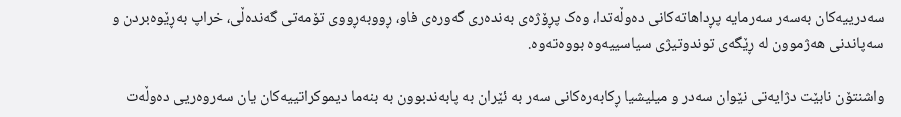سەدرییەکان بەسەر سەرمایە پڕداهاتەکانی دەوڵەتدا، وەک پڕۆژەی بەندەری گەورەی فاو، ڕووبەڕووی تۆمەتی گەندەڵی، خراپ بەڕێوەبردن و سەپاندنی هەژموون لە ڕێگەی توندوتیژی سیاسییەوە بووەتەوە.

واشنتۆن نابێت دژایەتی نێوان سەدر و میلیشیا ڕکابەرەکانی سەر بە ئێران بە پابەندبوون بە بنەما دیموکراتییەکان یان سەروەریی دەوڵەت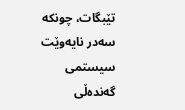تێبگات، چونکە سەدر نایەوێت سیستمی گەندەڵی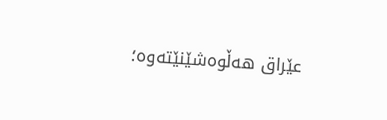عێراق هەڵوەشێنێتەوە؛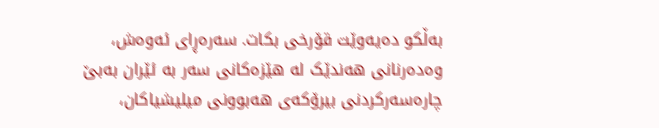بەڵکو دەیەوێت قۆرخی بکات. سەرەڕای ئەوەش، وەدەرنانی هەندێک لە هێزەکانی سەر بە ئێران بەبێ چارەسەرکردنی بیرۆکەی هەبوونی میلیشیاکان،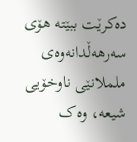دەکرێت ببێتە هۆی سەرهەڵدانەوەی ململانێی ناوخۆیی شیعە، وەک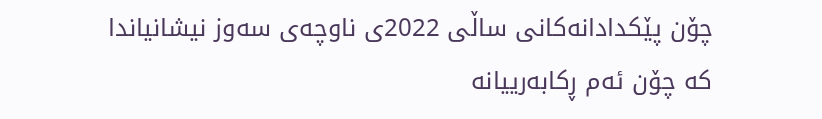چۆن پێکدادانەکانی ساڵی 2022ی ناوچەی سەوز نیشانیاندا کە چۆن ئەم ڕکابەرییانە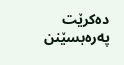دەکرێت پەرەبسێنن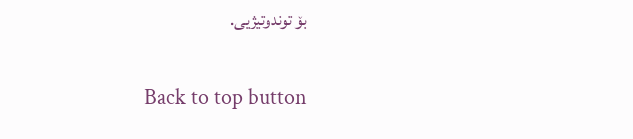بۆ توندوتیژیی.

Back to top button